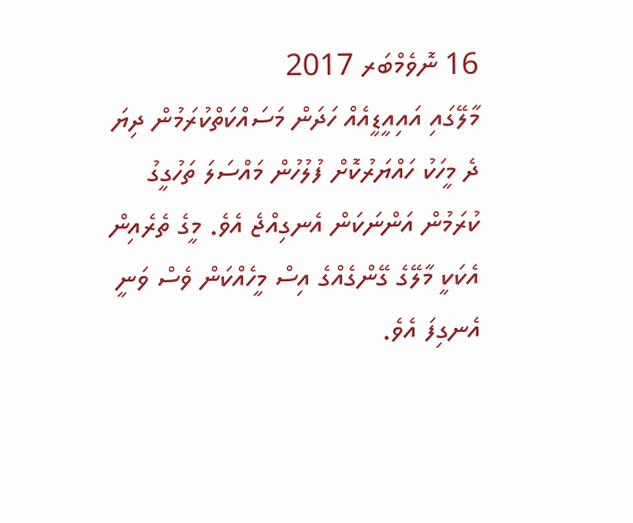16 ނޮވެމްބަރ 2017
މާލޭގައި އައިއީޑީއެއް ހަދަން މަސައްކަތްކުރަމުން ދިޔަ ދެ މީހަކު ހައްޔަރުކޮށް ފުލުހުން މައްސަލަ ތަހުގީގު ކުރަމުން އަންނަކަން އެނގިއްޖެ އެވެ. މީގެ ތެރެއިން އެކަކީ މާލޭގެ ގޭންގެއްގެ އިސް މީހެއްކަން ވެސް ވަނީ އެނގިފަ އެވެ.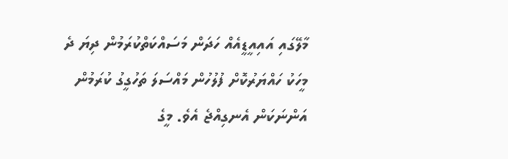މާލޭގައި އައިއީޑީއެއް ހަދަން މަސައްކަތްކުރަމުން ދިޔަ ދެ މީހަކު ހައްޔަރުކޮށް ފުލުހުން މައްސަލަ ތަހުގީގު ކުރަމުން އަންނަކަން އެނގިއްޖެ އެވެ. މީގެ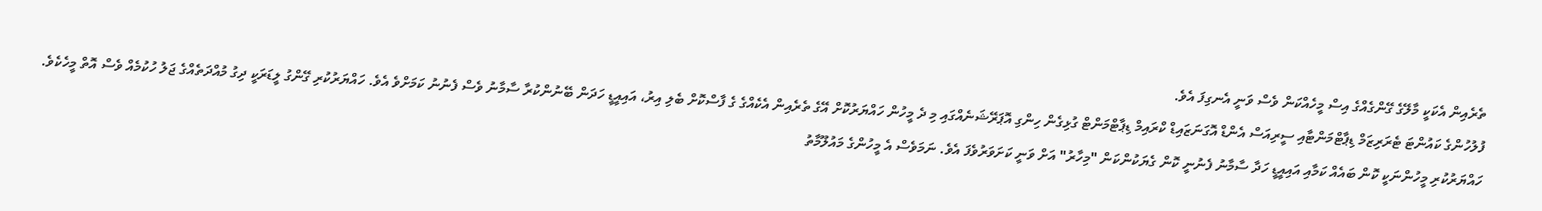ތެރެއިން އެކަކީ މާލޭގެ ގޭންގެއްގެ އިސް މީހެއްކަން ވެސް ވަނީ އެނގިފަ އެވެ.
ފުލުހުންގެ ކައުންޓަ ޓެރަރިޒަމް ޑިޕާޓްމަންޓާއި ސީރިއަސް އެންޑް އޮގަނަޒައިޑް ކްރައިމް ޑިޕާޓްމަންޓް ގުޅިގެން ހިންގި އޮޕަރޭޝަނެއްގައި މި ދެ މީހުން ހައްޔަރުކޮށް އޭގެ ތެރެއިން އެކެއްގެ ގެ ފާސްކޮށް ބެލި އިރު، އައިއީޑީ ހަދަން ބޭނުންކުރާ ސާމާނު ވެސް ފެނުނު ކަމަށްވެ އެވެ. ހައްޔަރުކުރި ގޭންގު ލީޑަރަކީ ދިގު މުއްދަތެއްގެ ޖަލު ހުކުމެއް ވެސް އޮތް މީހެކެވެ.
ހައްޔަރުކުރި މީހުންނަކީ ކޮން ބައެއް ކަމާއި އައިއީޑީ ހަދާ ސާމާނު ފެނުނީ ކޮން ގެޔަކުންކަން "މިހާރު" އަށް ވަނީ ކަށަވަރުވެފަ އެވެ. ނަމަވެސް އެ މީހުންގެ މައުލޫމާތު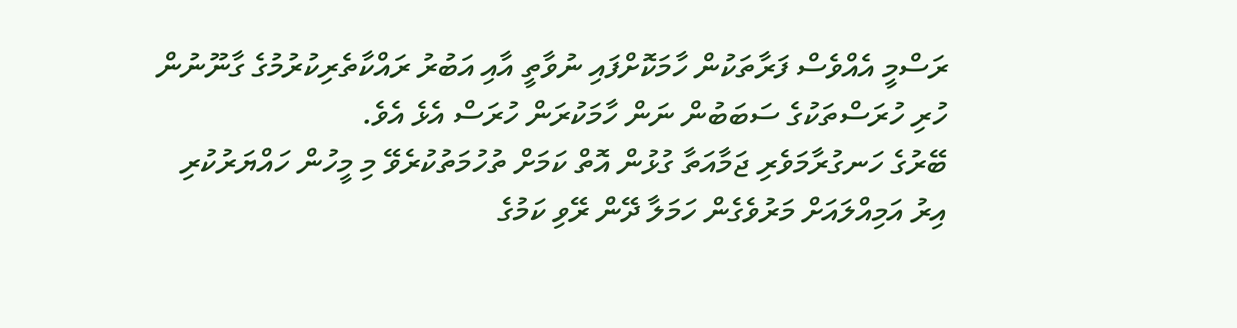ރަސްމީ އެއްވެސް ފަރާތަކުން ހާމަކޮށްފައި ނުވާތީ އާއި އަބުރު ރައްކާތެރިކުރުމުގެ ގާނޫނުން ހުރި ހުރަސްތަކުގެ ސަބަބުން ނަން ހާމަކުރަން ހުރަސް އެޅެ އެވެ.
ބޭރުގެ ހަނގުރާމަވެރި ޖަމާއަތާ ގުޅުން އޮތް ކަމަށް ތުހުމަތުކުރެވޭ މި މީހުން ހައްޔަރުކުރި އިރު އަމިއްލައަށް މަރުވެގެން ހަމަލާ ދޭން ރޭވި ކަމުގެ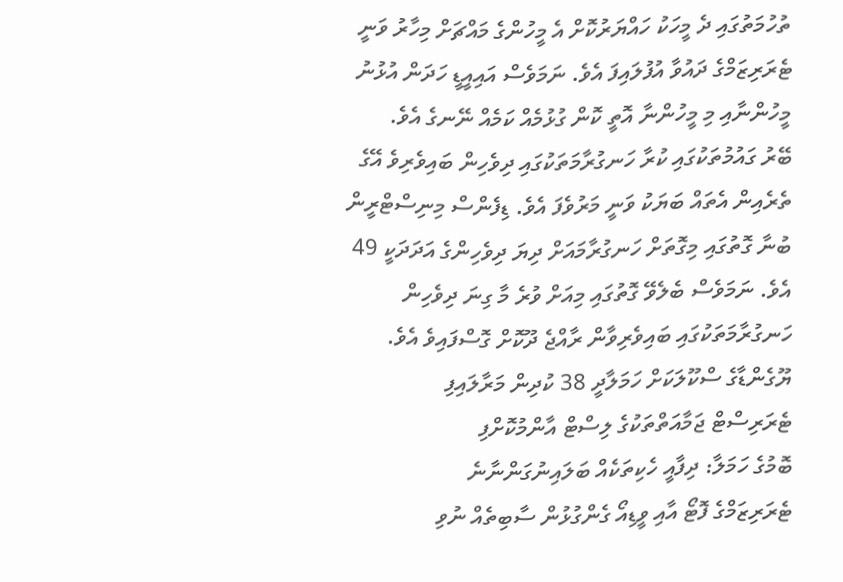ތުހުމަތުގައި ދެ މީހަކު ހައްޔަރުކޮށް އެ މީހުންގެ މައްޗަށް މިހާރު ވަނީ ޓެރަރިޒަމްގެ ދައުވާ އުފުލައިފަ އެވެ. ނަމަވެސް އައިއީޑީ ހަދަން އުޅުނު މީހުންނާއި މި މީހުންނާ އޮތީ ކޮން ގުޅުމެއް ކަމެއް ނޭނގެ އެވެ.
ބޭރު ގައުމުތަކުގައި ކުރާ ހަނގުރާމަތަކުގައި ދިވެހިން ބައިވެރިވެ އޭގެ ތެރެއިން އެތައް ބަޔަކު ވަނީ މަރުވެފަ އެވެ. ޑިފެންސް މިނިސްޓްރީން ބުނާ ގޮތުގައި މިގޮތަށް ހަނގުރާމައަށް ދިޔަ ދިވެހިންގެ އަދަދަކީ 49 އެވެ. ނަމަވެސް ބެލެވޭ ގޮތުގައި މިއަށް ވުރެ މާ ގިނަ ދިވެހިން ހަނގުރާމަތަކުގައި ބައިވެރިވާން ރާއްޖެ ދޫކޮށް ގޮސްފައިވެ އެވެ.
ޔޫގެންޑާގެ ސްކޫލަކަށް ހަމަލާދީ 38 ކުދިން މަރާލައިފި
ޓެރަރިސްޓް ޖަމާއަތްތަކުގެ ލިސްޓް އާންމުކޮށްފި
ބޮމުގެ ހަމަލާ: ދިފާއީ ހެކިތަކެއް ބަލައިނުގަންނާނެ
ޓެރަރިޒަމްގެ ފޮޓޯ އާއި ވީޑިއޯ ގެންގުޅުން ސާބިތެއް ނުވި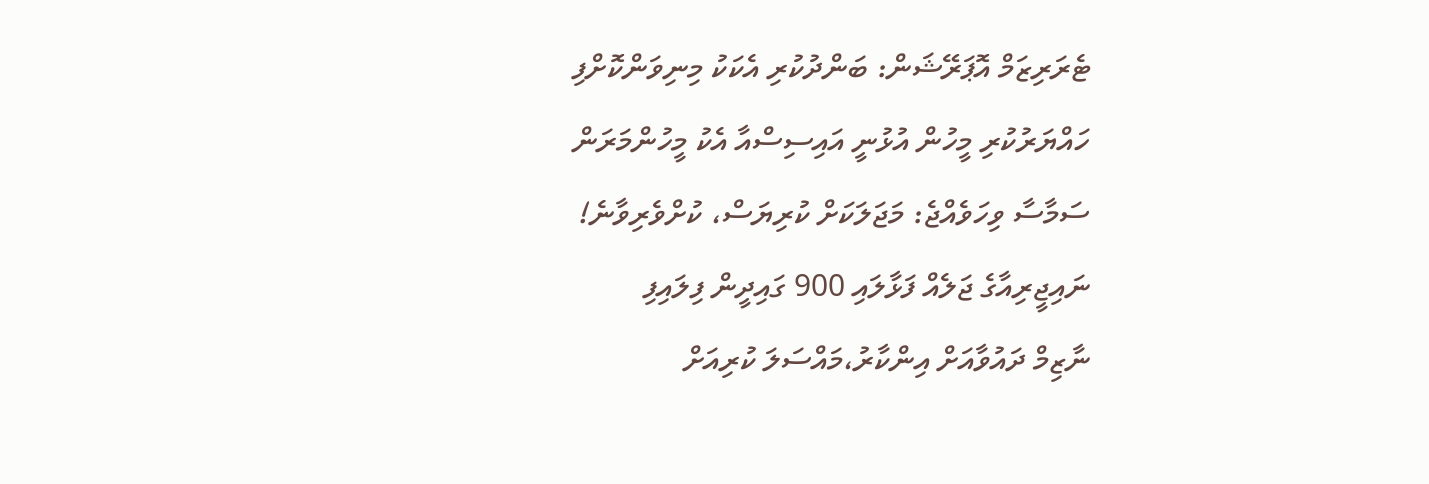ޓެރަރިޒަމް އޮޕަރޭޝަން: ބަންދުކުރި އެކަކު މިނިވަންކޮށްފި
ހައްޔަރުކުރި މީހުން އުޅުނީ އައިސިސްއާ އެކު މީހުންމަރަން
ސަމާސާ ވިހަވެއްޖެ: މަޖަލަކަށް ކުރިޔަސް، ކުށްވެރިވާނެ!
ނައިޖީރިއާގެ ޖަލެއް ފަޅާލައި 900 ގައިދީން ފިލައިފި
ނާޒިމް ދައުވާއަށް އިންކާރު،މައްސަލަ ކުރިއަށް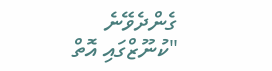ގެންދެވޭނެ
"ކުނޫޒްގައި އޮތް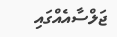ޖަލްސާއެއްގައި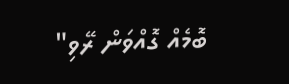ބޮމެއް ގޮއްވަން ރޭވި"